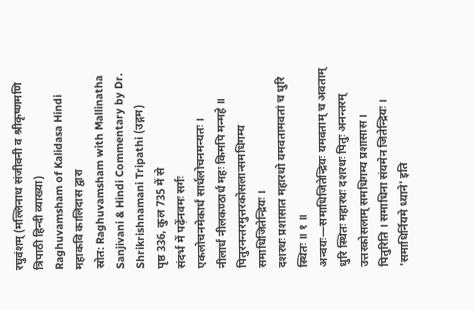रघुवंशम् (मल्लिनाथ संजीवनी व श्रीकृष्णमणि त्रिपाठी हिन्दी व्याख्या)
Raghuvamsham of Kalidasa Hindi
महाकवि कालिदास द्वारा
स्रोत: Raghuvamsham with Mallinatha Sanjivani & Hindi Commentary by Dr. Shrikrishnamani Tripathi (उद्गम)
पृष्ठ 336, कुल 735 में से
संदर्भ में पढ़ेंनवमः सर्गः
एकलोचनमेकार्धं सार्धलोचनमन्यतः ।
नीलार्धं नीलकण्ठार्धं महः किमपि मन्महे ॥
पितुरनन्तरमुत्तरकोसलान्समधिगम्य समाधिजितेन्द्रियः ।
दशरथः प्रशासात महारथो यमवतामवतां च धुरि स्थितः ॥ १ ॥
अन्वयः—समाधिजितेन्द्रियः यमवताम् च अवताम् धुरि स्थितः महारथः दशरथः पितुः अनन्तरम् उत्तरकोसलाम् समधिगम्य प्रशासास ।
पितुरिति । समाधिना संयमेन जितेन्द्रियः । 'समाधिर्नियमे ध्याने' इति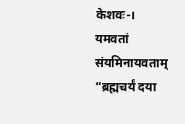केशवः-। यमवतां संयमिनायवताम् “ब्रह्मचर्यं दया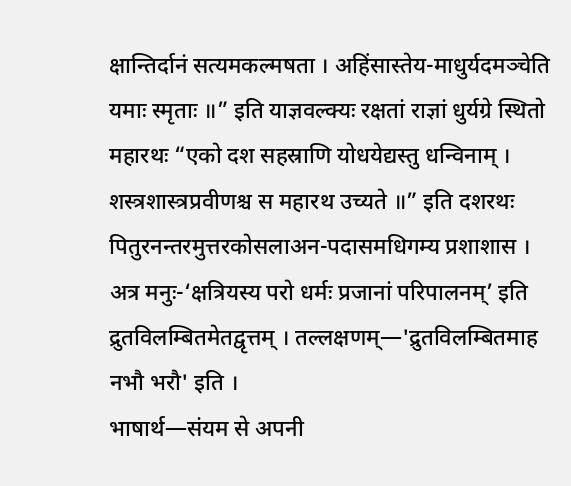क्षान्तिर्दानं सत्यमकल्मषता । अहिंसास्तेय-माधुर्यदमञ्चेति यमाः स्मृताः ॥” इति याज्ञवल्क्यः रक्षतां राज्ञां धुर्यग्रे स्थितो महारथः “एको दश सहस्राणि योधयेद्यस्तु धन्विनाम् । शस्त्रशास्त्रप्रवीणश्च स महारथ उच्यते ॥” इति दशरथः पितुरनन्तरमुत्तरकोसलाअन-पदासमधिगम्य प्रशाशास । अत्र मनुः-‘क्षत्रियस्य परो धर्मः प्रजानां परिपालनम्’ इति द्रुतविलम्बितमेतद्वृत्तम् । तल्लक्षणम्—'द्रुतविलम्बितमाह नभौ भरौ' इति ।
भाषार्थ—संयम से अपनी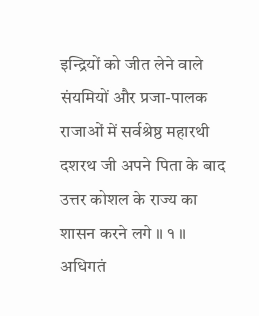इन्द्रियों को जीत लेने वाले संयमियों और प्रजा-पालक राजाओं में सर्वश्रेष्ठ महारथी दशरथ जी अपने पिता के बाद उत्तर कोशल के राज्य का शासन करने लगे ॥ १ ॥
अधिगतं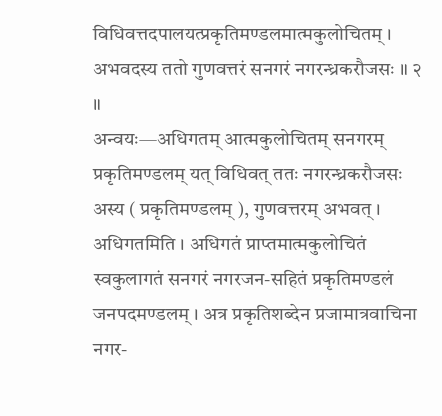विधिवत्तदपालयत्प्रकृतिमण्डलमात्मकुलोचितम् ।
अभवदस्य ततो गुणवत्तरं सनगरं नगरन्ध्रकरौजसः ॥ २ ॥
अन्वयः—अधिगतम् आत्मकुलोचितम् सनगरम् प्रकृतिमण्डलम् यत् विधिवत् ततः नगरन्ध्रकरौजसः अस्य ( प्रकृतिमण्डलम् ), गुणवत्तरम् अभवत् ।
अधिगतमिति । अधिगतं प्राप्तमात्मकुलोचितं स्वकुलागतं सनगरं नगरजन-सहितं प्रकृतिमण्डलं जनपदमण्डलम् । अत्र प्रकृतिशब्देन प्रजामात्रवाचिना नगर-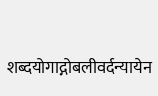शब्दयोगाद्गोबलीवर्दन्यायेन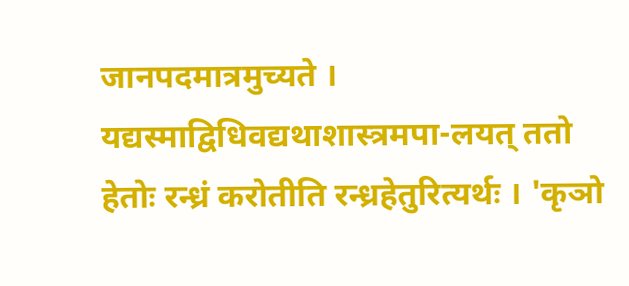जानपदमात्रमुच्यते । यद्यस्माद्विधिवद्यथाशास्त्रमपा-लयत् ततो हेतोः रन्ध्रं करोतीति रन्ध्रहेतुरित्यर्थः । 'कृञो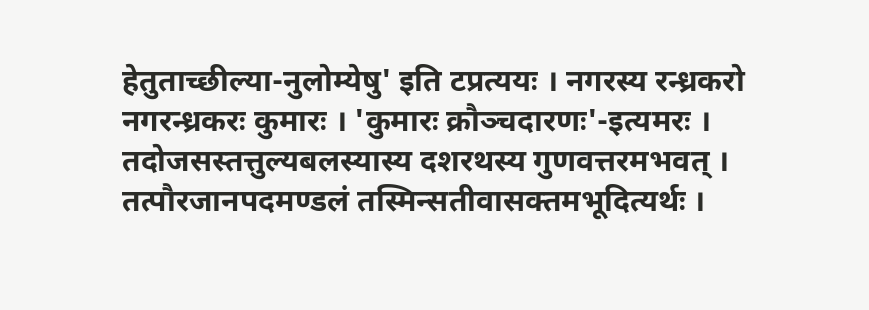हेतुताच्छील्या-नुलोम्येषु' इति टप्रत्ययः । नगरस्य रन्ध्रकरो नगरन्ध्रकरः कुमारः । 'कुमारः क्रौञ्चदारणः'-इत्यमरः । तदोजसस्तत्तुल्यबलस्यास्य दशरथस्य गुणवत्तरमभवत् । तत्पौरजानपदमण्डलं तस्मिन्सतीवासक्तमभूदित्यर्थः ।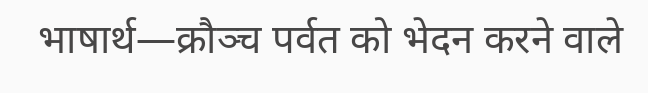भाषार्थ—क्रौञ्च पर्वत को भेदन करने वाले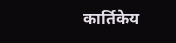कार्तिकेय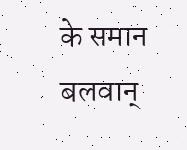के समान बलवान्